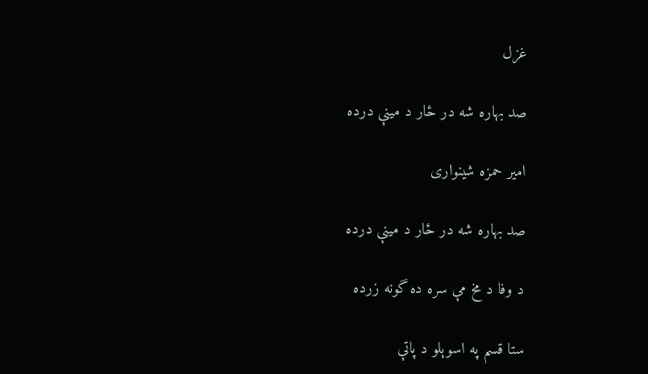غزل

صد بهاره شه در ځار د مينې درده

امیر حمزه شینواری

صد بهاره شه در ځار د مينې درده

د وفا د مخ مې سره ده گونه زرده

ستا قسم په اسوېلو د پاتې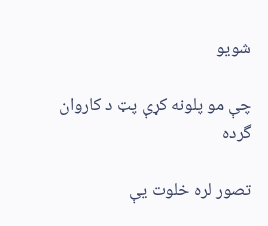شويو

چې مو پلونه کړې پټ د کاروان گرده

تصور لره خلوت يې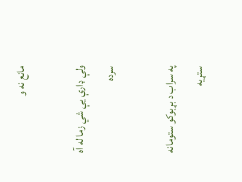مانع نه و

ولې ډارې يې شي زما له آه سرده

په سراب د بړبوکو ستومانه ستړيه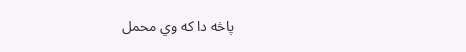پاڅه دا که وي محمل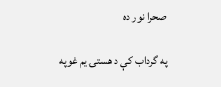صحرا نور ده

په گرداب کې د هستۍ يم غوپه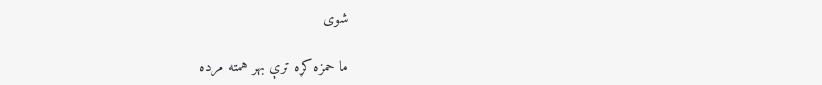شوی

ما حمزه کړه ترې بهر همته مرده